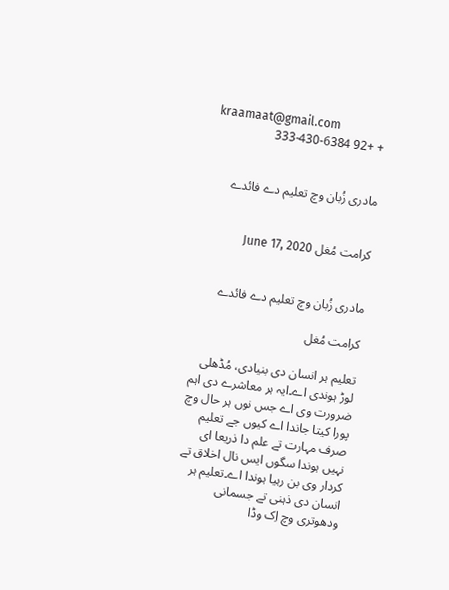kraamaat@gmail.com
+ +92 333-430-6384


مادری زُبان وچ تعلیم دے فائدے


کرامت مُغل June 17, 2020


مادری زُبان وچ تعلیم دے فائدے

کرامت مُغل

تعلیم ہر انسان دی بنیادی، مُڈھلی لوڑ ہوندی اے۔ایہ ہر معاشرے دی اہم ضرورت وی اے جس نوں ہر حال وچ پورا کیتا جاندا اے کیوں جے تعلیم صرف مہارت تے علم دا ذریعا ای نہیں ہوندا سگوں ایس نال اخلاق تے کردار وی بن رہیا ہوندا اے۔تعلیم ہر انسان دی ذہنی تے جسمانی ودھوتری وچ اِک وڈا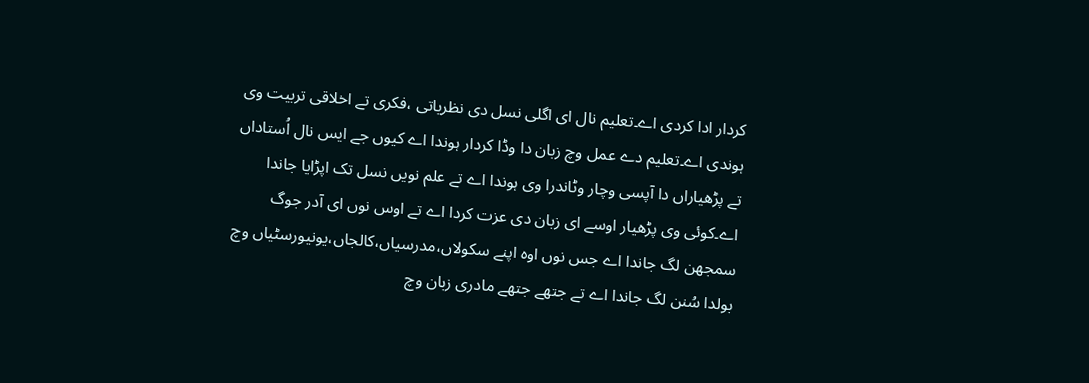کردار ادا کردی اے۔تعلیم نال ای اگلی نسل دی نظریاتی ،فکری تے اخلاقی تربیت وی ہوندی اے۔تعلیم دے عمل وچ زبان دا وڈا کردار ہوندا اے کیوں جے ایس نال اُستاداں تے پڑھیاراں دا آپسی وچار وٹاندرا وی ہوندا اے تے علم نویں نسل تک اپڑایا جاندا اے۔کوئی وی پڑھیار اوسے ای زبان دی عزت کردا اے تے اوس نوں ای آدر جوگ سمجھن لگ جاندا اے جس نوں اوہ اپنے سکولاں،مدرسیاں،کالجاں،یونیورسٹیاں وچ بولدا سُنن لگ جاندا اے تے جتھے جتھے مادری زبان وچ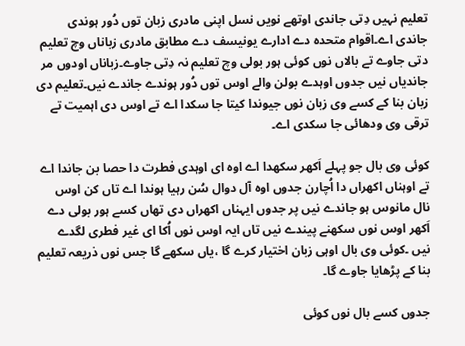تعلیم نہیں دِتی جاندی اوتھے نویں نسل اپنی مادری زبان توں دُور ہوندی جاندی اے۔اقوام متحدہ دے ادارے یونیسف دے مطابق مادری زباناں وچ تعلیم دتی جاوے تے بالاں نوں کوئی ہور بولی وچ تعلیم نہ دِتی جاوے۔زباناں اودوں مر جاندیاں نیں جدوں اوہدے بولن والے اوس توں دُور ہوندے جاندے نیں۔تعلیم دی زبان بنا کے کسے وی زبان نوں جیوندا کیتا جا سکدا اے تے اوس دی اہمیت تے ترقی وی ودھائی جا سکدی اے۔

کوئی وی بال جو پہلے اَکھر سکھدا اے اوہ ای اوہدی فطرت دا حصا بن جاندا اے تے اوہناں اکھراں دا اُچارن جدوں اوہ آل دوال سُن رہیا ہوندا اے تاں کن اوس نال مانوس ہو جاندے نیں پر جدوں ایہناں اکھراں دی تھاں کسے ہور بولی دے اَکھر اوس نوں سکھنے پیندے نیں تاں ایہ اوس نوں اُکا ای غیر فطری لگدے نیں ۔کوئی وی بال اوہی زبان اختیار کرے گا ،یاں سکھے گا جس نوں ذریعہ تعلیم بنا کے پڑھایا جاوے گا۔

جدوں کسے بال نوں کوئی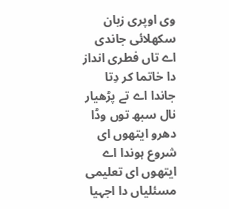وی اوپری زبان سکھلائی جاندی اے تاں فطری انداز دا خاتما کر دِتا جاندا اے تے پڑھیار نال سبھ توں وڈا دھرو ایتھوں ای شروع ہوندا اے ایتھوں ای تعلیمی مسئلیاں دا اجہیا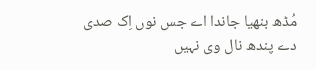مُڈھ بنھیا جاندا اے جس نوں اِک صدی دے پندھ نال وی نہیں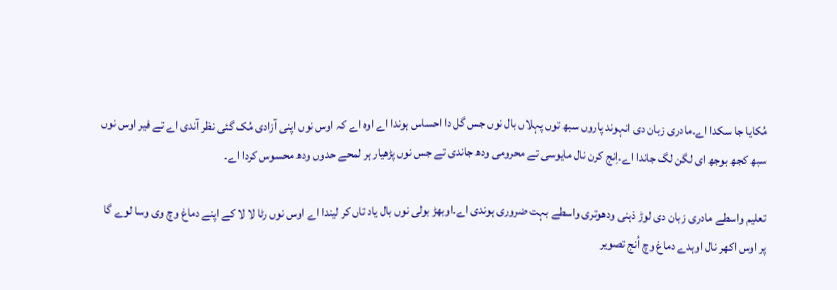مُکایا جا سکدا اے۔مادری زبان دی انہوند پاروں سبھ توں پہلاں بال نوں جس گل دا احساس ہوندا اے اوہ اے کہ اوس نوں اپنی آزادی مُک گئی نظر آندی اے تے فیر اوس نوں سبھ کجھ بوجھ ای لگن لگ جاندا اے۔اِنج کرن نال مایوسی تے محرومی ودھ جاندی تے جس نوں پڑھیار ہر لمحے حدوں ودھ محسوس کردا اے۔

تعلیم واسطے مادری زبان دی لوڑ ذہنی ودھوتری واسطے بہت ضروری ہوندی اے۔اوبھڑ بولی نوں بال یاد تاں کر لیندا اے اوس نوں رٹا لا لا کے اپنے دماغ وچ وی وسا لوے گا پر اوس اکھر نال اوہدے دماغ وچ اُنج تصویر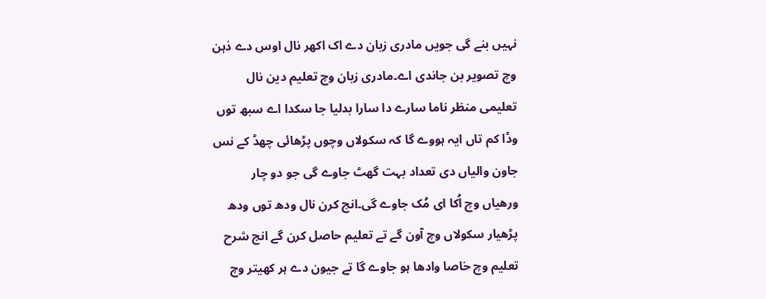نہیں بنے گی جویں مادری زبان دے اک اکھر نال اوس دے ذہن وچ تصویر بن جاندی اے۔مادری زبان وچ تعلیم دین نال تعلیمی منظر ناما سارے دا سارا بدلیا جا سکدا اے سبھ توں وڈا کم تاں ایہ ہووے گا کہ سکولاں وچوں پڑھائی چھڈ کے نس جاون والیاں دی تعداد بہت گھٹ جاوے گی جو دو چار ورھیاں وچ اُکا ای مُک جاوے گی۔انج کرن نال ودھ توں ودھ پڑھیار سکولاں وچ آون گے تے تعلیم حاصل کرن گے انج شرح تعلیم وچ خاصا وادھا ہو جاوے گا تے جیون دے ہر کھیتر وچ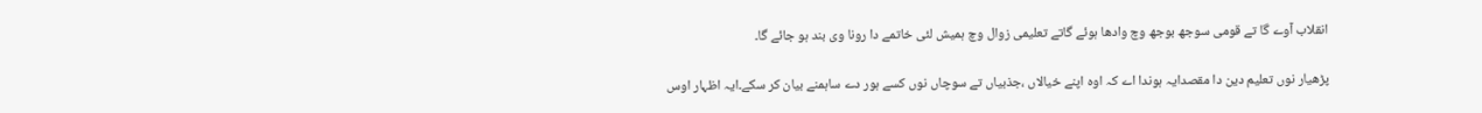انقلاب آوے گا تے قومی سوجھ بوجھ وچ وادھا ہوئے گاتے تعلیمی زوال وچ ہمیش لئی خاتمے دا رونا وی بند ہو جائے گا۔

پڑھیار نوں تعلیم دین دا مقصدایہ ہوندا اے کہ اوہ اپنے خیالاں ،جذبیاں تے سوچاں نوں کسے ہور دے ساہمنے بیان کر سکے۔ایہ اظہار اوس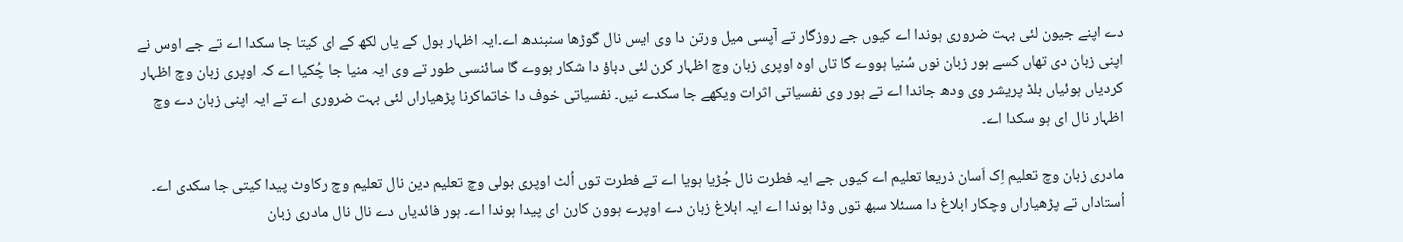دے اپنے جیون لئی بہت ضروری ہوندا اے کیوں جے روزگار تے آپسی میل ورتن دا وی ایس نال گوڑھا سنبندھ اے۔ایہ اظہار بول کے یاں لکھ کے ای کیتا جا سکدا اے تے جے اوس نے اپنی زبان دی تھاں کسے ہور زبان نوں سُنیا ہووے گا تاں اوہ اوپری زبان وچ اظہار کرن لئی دباؤ دا شکار ہووے گا سائنسی طور تے وی ایہ منیا جا چُکیا اے کہ اوپری زبان وچ اظہار کردیاں ہوئیاں بلڈ پریشر وی ودھ جاندا اے تے ہور وی نفسیاتی اثرات ویکھے جا سکدے نیں۔ نفسیاتی خوف دا خاتماکرنا پڑھیاراں لئی بہت ضروری اے تے ایہ اپنی زبان دے وچ اظہار نال ای ہو سکدا اے۔

مادری زبان وچ تعلیم اِک اَسان ذریعا تعلیم اے کیوں جے ایہ فطرت نال جُڑیا ہویا اے تے فطرت توں اُلٹ اوپری بولی وچ تعلیم دین نال تعلیم وچ رکاوٹ پیدا کیتی جا سکدی اے۔ اُستاداں تے پڑھیاراں وچکار ابلاغ دا مسئلا سبھ توں وڈا ہوندا اے ایہ ابلاغ زبان دے اوپرے ہوون کارن ای پیدا ہوندا اے۔ ہور فائدیاں دے نال نال مادری زبان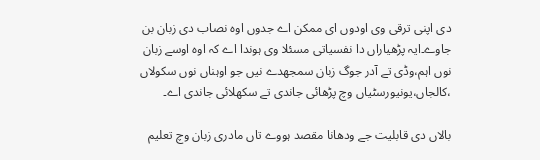دی اپنی ترقی وی اودوں ای ممکن اے جدوں اوہ نصاب دی زبان بن جاوے۔ایہ پڑھیاراں دا نفسیاتی مسئلا وی ہوندا اے کہ اوہ اوسے زبان نوں اہم،وڈی تے آدر جوگ زبان سمجھدے نیں جو اوہناں نوں سکولاں ،کالجاں،یونیورسٹیاں وچ پڑھائی جاندی تے سکھلائی جاندی اے۔

بالاں دی قابلیت جے ودھانا مقصد ہووے تاں مادری زبان وچ تعلیم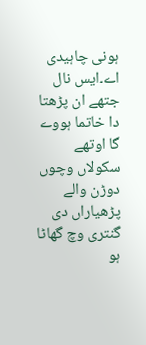ہونی چاہیدی اے۔ایس نال جتھے ان پڑھتا دا خاتما ہووے گا اوتھے سکولاں وچوں دوڑن والے پڑھیاراں دی گنتری وچ گھاٹا ہو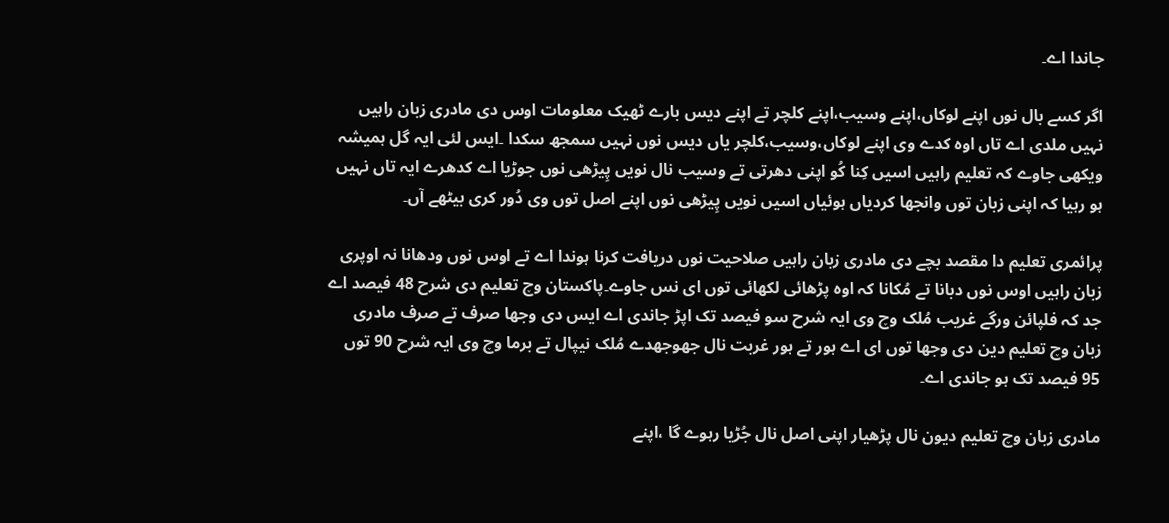جاندا اے۔

اگر کسے بال نوں اپنے لوکاں،اپنے وسیب،اپنے کلچر تے اپنے دیس بارے ٹھیک معلومات اوس دی مادری زبان راہیں نہیں ملدی اے تاں اوہ کدے وی اپنے لوکاں،وسیب،کلچر یاں دیس نوں نہیں سمجھ سکدا ۔ایس لئی ایہ گل ہمیشہ ویکھی جاوے کہ تعلیم راہیں اسیں کِنا کُو اپنی دھرتی تے وسیب نال نویں پِیڑھی نوں جوڑیا اے کدھرے ایہ تاں نہیں ہو رہیا کہ اپنی زبان توں وانجھا کردیاں ہوئیاں اسیں نویں پِیڑھی نوں اپنے اصل توں وی دُور کری بیٹھے آں۔

پرائمری تعلیم دا مقصد بچے دی مادری زبان راہیں صلاحیت نوں دریافت کرنا ہوندا اے تے اوس نوں ودھانا نہ اوپری زبان راہیں اوس نوں دبانا تے مُکانا کہ اوہ پڑھائی لکھائی توں ای نس جاوے۔پاکستان وچ تعلیم دی شرح 48 فیصد اے جد کہ فلپائن ورگے غریب مُلک وچ وی ایہ شرح سو فیصد تک اپڑ جاندی اے ایس دی وجھا صرف تے صرف مادری زبان وچ تعلیم دین دی وجھا توں ای اے ہور تے ہور غربت نال جھوجھدے مُلک نیپال تے برما وچ وی ایہ شرح 90 توں 95 فیصد تک ہو جاندی اے۔

مادری زبان وچ تعلیم دیون نال پڑھیار اپنی اصل نال جُڑیا رہوے گا ،اپنے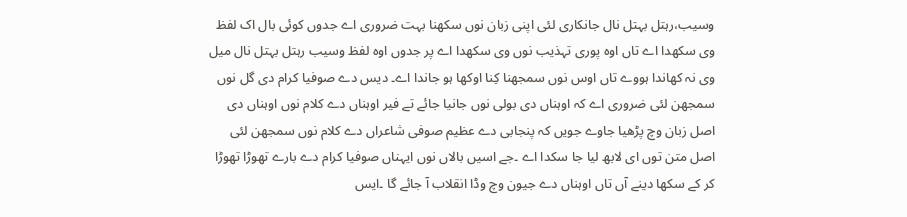وسیب،رہتل بہتل نال جانکاری لئی اپنی زبان نوں سکھنا بہت ضروری اے جدوں کوئی بال اک لفظ وی سکھدا اے تاں اوہ پوری تہذیب نوں وی سکھدا اے پر جدوں اوہ لفظ وسیب رہتل بہتل نال میل وی نہ کھاندا ہووے تاں اوس نوں سمجھنا کِنا اوکھا ہو جاندا اے۔ دیس دے صوفیا کرام دی گل نوں سمجھن لئی ضروری اے کہ اوہناں دی بولی نوں جانیا جائے تے فیر اوہناں دے کلام نوں اوہناں دی اصل زبان وچ پڑھیا جاوے جویں کہ پنجابی دے عظیم صوفی شاعراں دے کلام نوں سمجھن لئی اصل متن توں ای لابھ لیا جا سکدا اے ۔جے اسیں بالاں نوں ایہناں صوفیا کرام دے بارے تھوڑا تھوڑا کر کے سکھا دینے آں تاں اوہناں دے جیون وچ وڈا انقلاب آ جائے گا ۔ایس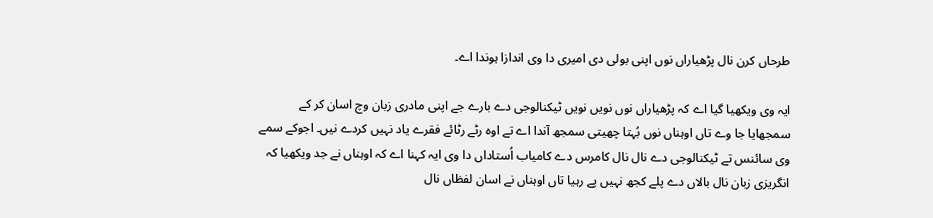طرحاں کرن نال پڑھیاراں نوں اپنی بولی دی امیری دا وی اندازا ہوندا اے۔

ایہ وی ویکھیا گیا اے کہ پڑھیاراں نوں نویں نویں ٹیکنالوجی دے بارے جے اپنی مادری زبان وچ اسان کر کے سمجھایا جا وے تاں اوہناں نوں بُہتا چھیتی سمجھ آندا اے تے اوہ رٹے رٹائے فقرے یاد نہیں کردے نیں۔ اجوکے سمے وی سائنس تے ٹیکنالوجی دے نال نال کامرس دے کامیاب اُستاداں دا وی ایہ کہنا اے کہ اوہناں نے جد ویکھیا کہ انگریزی زبان نال بالاں دے پلے کجھ نہیں پے رہیا تاں اوہناں نے اسان لفظاں نال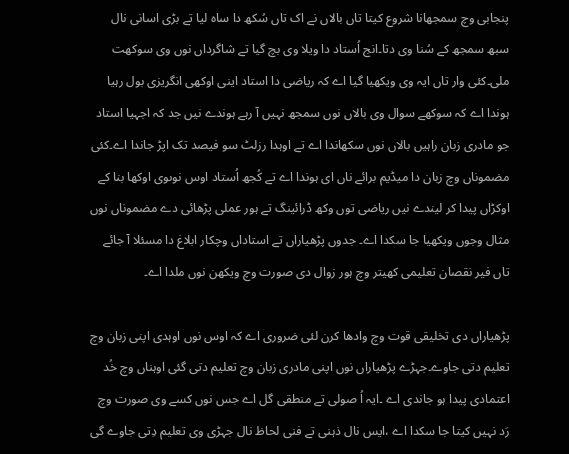پنجابی وچ سمجھانا شروع کیتا تاں بالاں نے اک تاں سُکھ دا ساہ لیا تے بڑی اسانی نال سبھ سمجھ کے سُنا وی دتا۔انج اُستاد دا ویلا وی بچ گیا تے شاگرداں نوں وی سوکھت ملی۔کئی وار تاں ایہ وی ویکھیا گیا اے کہ ریاضی دا استاد اینی اوکھی انگریزی بول رہیا ہوندا اے کہ سوکھے سوال وی بالاں نوں سمجھ نہیں آ رہے ہوندے نیں جد کہ اجہیا استاد جو مادری زبان راہیں بالاں نوں سکھاندا اے تے اوہدا رزلٹ سو فیصد تک اپڑ جاندا اے۔کئی مضموناں وچ زبان دا میڈیم برائے ناں ای ہوندا اے تے کُجھ اُستاد اوس نوںوی اوکھا بنا کے اوکڑاں پیدا کر لیندے نیں ریاضی توں وکھ ڈرائینگ تے ہور عملی پڑھائی دے مضموناں نوں مثال وجوں ویکھیا جا سکدا اے۔ جدوں پڑھیاراں تے استاداں وچکار ابلاغ دا مسئلا آ جائے تاں فیر نقصان تعلیمی کھیتر وچ ہور زوال دی صورت وچ ویکھن نوں ملدا اے۔

پڑھیاراں دی تخلیقی قوت وچ وادھا کرن لئی ضروری اے کہ اوس نوں اوہدی اپنی زبان وچ تعلیم دتی جاوے۔جہڑے پڑھیاراں نوں اپنی مادری زبان وچ تعلیم دتی گئی اوہناں وچ خُد اعتمادی پیدا ہو جاندی اے ۔ایہ اُ صولی تے منطقی گل اے جس نوں کسے وی صورت وچ رَد نہیں کیتا جا سکدا اے ،ایس نال ذہنی تے فنی لحاظ نال جہڑی وی تعلیم دِتی جاوے گی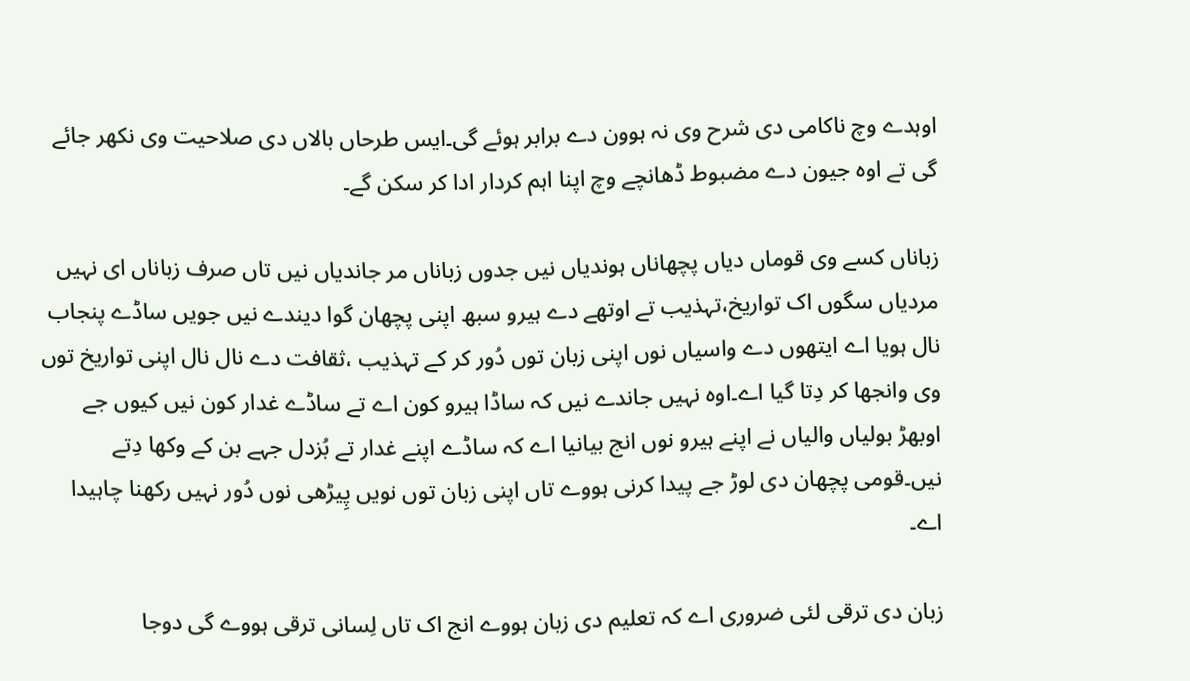اوہدے وچ ناکامی دی شرح وی نہ ہوون دے برابر ہوئے گی۔ایس طرحاں بالاں دی صلاحیت وی نکھر جائے گی تے اوہ جیون دے مضبوط ڈھانچے وچ اپنا اہم کردار ادا کر سکن گے۔

زباناں کسے وی قوماں دیاں پچھاناں ہوندیاں نیں جدوں زباناں مر جاندیاں نیں تاں صرف زباناں ای نہیں مردیاں سگوں اک تواریخ،تہذیب تے اوتھے دے ہیرو سبھ اپنی پچھان گوا دیندے نیں جویں ساڈے پنجاب نال ہویا اے ایتھوں دے واسیاں نوں اپنی زبان توں دُور کر کے تہذیب ،ثقافت دے نال نال اپنی تواریخ توں وی وانجھا کر دِتا گیا اے۔اوہ نہیں جاندے نیں کہ ساڈا ہیرو کون اے تے ساڈے غدار کون نیں کیوں جے اوبھڑ بولیاں والیاں نے اپنے ہیرو نوں انج بیانیا اے کہ ساڈے اپنے غدار تے بُزدل جہے بن کے وکھا دِتے نیں۔قومی پچھان دی لوڑ جے پیدا کرنی ہووے تاں اپنی زبان توں نویں پِیڑھی نوں دُور نہیں رکھنا چاہیدا اے۔

زبان دی ترقی لئی ضروری اے کہ تعلیم دی زبان ہووے انج اک تاں لِسانی ترقی ہووے گی دوجا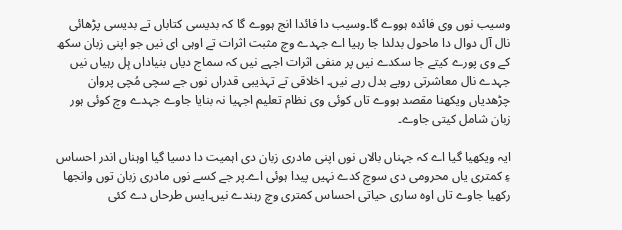وسیب نوں وی فائدہ ہووے گا۔وسیب دا فائدا انج ہووے گا کہ بدیسی کتاباں تے بدیسی پڑھائی نال آل دوال دا ماحول بدلدا جا رہیا اے جہدے وچ مثبت اثرات تے اوہی ای نیں جو اپنی زبان سکھ کے وی پورے کیتے جا سکدے نیں پر منفی اثرات اجہے نیں کہ سماج دیاں بنیاداں ہِل رہیاں نیں جہدے نال معاشرتی رویے بدل رہے نیں۔ اخلاقی تے تہذیبی قدراں نوں جے سچی مُچی پروان چڑھدیاں ویکھنا مقصد ہووے تاں کوئی وی نظام تعلیم اجہیا نہ بنایا جاوے جہدے وچ کوئی ہور زبان شامل کیتی جاوے۔

ایہ ویکھیا گیا اے کہ جہناں بالاں نوں اپنی مادری زبان دی اہمیت دا دسیا گیا اوہناں اندر احساس ءِ کمتری یاں محرومی دی سوچ کدے نہیں پیدا ہوئی اے۔پر جے کسے نوں مادری زبان توں وانجھا رکھیا جاوے تاں اوہ ساری حیاتی احساس کمتری وچ رہندے نیں۔ایس طرحاں دے کئی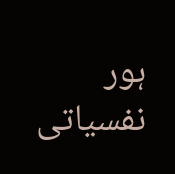ہور نفسیاتی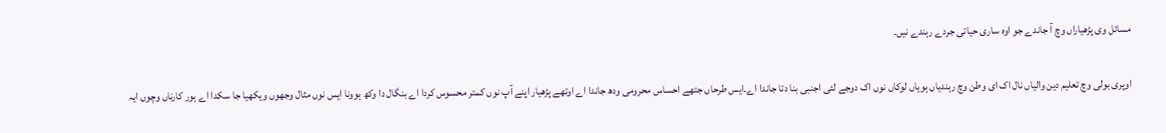مسائل وی پڑھیاراں وچ آ جاندے جو اوہ ساری حیاتی جردے رہندے نیں۔

اوپری بولی وچ تعلیم دین والیاں نال اک ای وطن وچ رہندیاں ہویاں لوکاں نوں اک دوجے لئی اجنبی بنا دتا جاندا اے۔ایس طرحاں جتھے احساس محرومی ودھ جاندا اے اوتھے پڑھیار اپنے آپ نوں کمتر محسوس کردا اے بنگال دا وکھ ہوونا ایس نوں مثال وجھوں ویکھیا جا سکدا اے ہور کارناں وچوں ایہ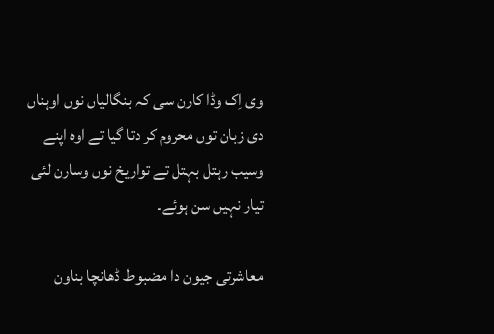وی اِک وڈا کارن سی کہ بنگالیاں نوں اوہناں دی زبان توں محروم کر دتا گیا تے اوہ اپنے وسیب رہتل بہتل تے تواریخ نوں وسارن لئی تیار نہیں سن ہوئے۔

معاشرتی جیون دا مضبوط ڈھانچا بناون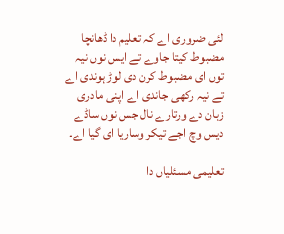لئی ضروری اے کہ تعلیم دا ڈھانچا مضبوط کیتا جاوے تے ایس نوں نیہ توں ای مضبوط کرن دی لوڑ ہوندی اے تے نیہ رکھی جاندی اے اپنی مادری زبان دے ورتارے نال جس نوں ساڈے دیس وچ اجے تیکر وساریا ای گیا اے۔

تعلیمی مسئلیاں دا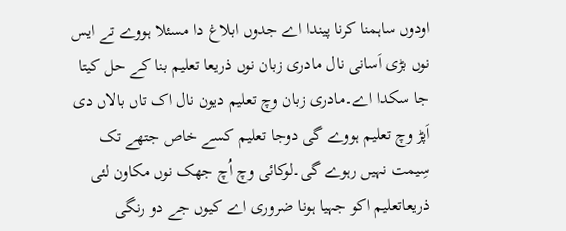اودوں ساہمنا کرنا پیندا اے جدوں ابلاغ دا مسئلا ہووے تے ایس نوں بڑی اَسانی نال مادری زبان نوں ذریعا تعلیم بنا کے حل کیتا جا سکدا اے۔مادری زبان وچ تعلیم دیون نال اک تاں بالاں دی اَپڑ وچ تعلیم ہووے گی دوجا تعلیم کسے خاص جتھے تک سِیمت نہیں رہوے گی۔لوکائی وچ اُچ جھک نوں مکاون لئی ذریعاتعلیم اکو جہیا ہونا ضروری اے کیوں جے دو رنگی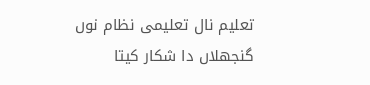تعلیم نال تعلیمی نظام نوں گنجھلاں دا شکار کیتا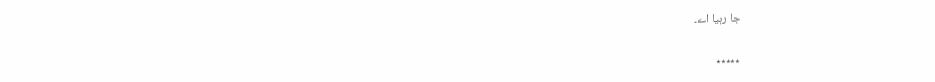جا رہیا اے۔

٭٭٭٭٭